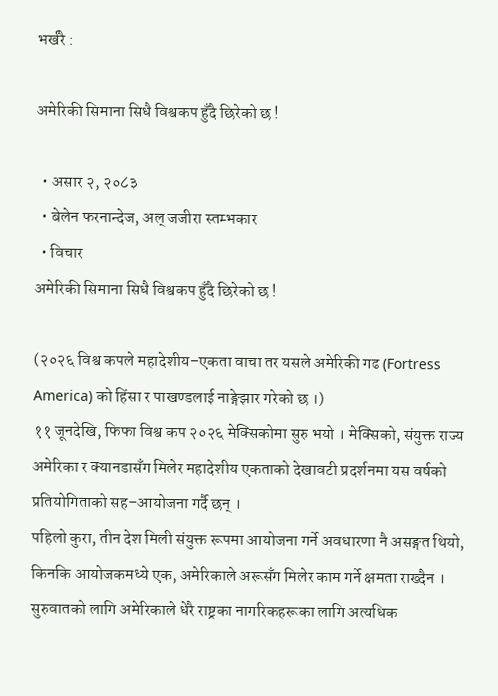भर्खरै :

अमेरिकी सिमाना सिधै विश्वकप हुँदै छिरेको छ !

  • असार २, २०८३
  • बेलेन फरनान्देज, अल् जजीरा स्तम्भकार
  • विचार
अमेरिकी सिमाना सिधै विश्वकप हुँदै छिरेको छ !

(२०२६ विश्व कपले महादेशीय–एकता वाचा तर यसले अमेरिकी गढ (Fortress America) को हिंसा र पाखण्डलाई नाङ्गेझार गरेको छ ।)
११ जूनदेखि, फिफा विश्व कप २०२६ मेक्सिकोमा सुरु भयो । मेक्सिको, संयुक्त राज्य अमेरिका र क्यानडासँग मिलेर महादेशीय एकताको देखावटी प्रदर्शनमा यस वर्षको प्रतियोगिताको सह–आयोजना गर्दै छन् ।
पहिलो कुरा, तीन देश मिली संयुक्त रूपमा आयोजना गर्ने अवधारणा नै असङ्गत थियो, किनकि आयोजकमध्ये एक, अमेरिकाले अरूसँग मिलेर काम गर्ने क्षमता राख्दैन । सुरुवातको लागि अमेरिकाले धेरै राष्ट्रका नागरिकहरूका लागि अत्यधिक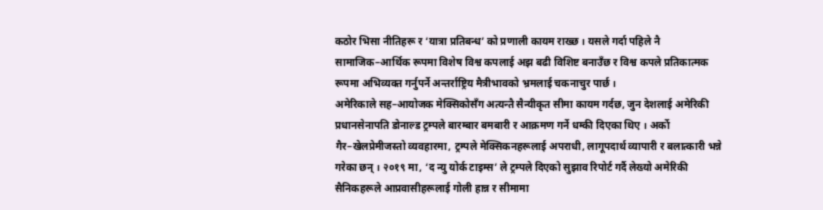कठोर भिसा नीतिहरू र ‘यात्रा प्रतिबन्ध’ को प्रणाली कायम राख्छ । यसले गर्दा पहिले नै सामाजिक–आर्थिक रूपमा विशेष विश्व कपलाई अझ बढी विशिष्ट बनाउँछ र विश्व कपले प्रतिकात्मक रूपमा अभिव्यक्त गर्नुपर्ने अन्तर्राष्ट्रिय मैत्रीभावको भ्रमलाई चकनाचुर पार्छ ।
अमेरिकाले सह–आयोजक मेक्सिकोसँग अत्यन्तै सैन्यीकृत सीमा कायम गर्दछ, जुन देशलाई अमेरिकी प्रधानसेनापति डोनाल्ड ट्रम्पले बारम्बार बमबारी र आक्रमण गर्ने धम्की दिएका थिए । अर्को गैर–खेलप्रेमीजस्तो व्यवहारमा, ट्रम्पले मेक्सिकनहरूलाई अपराधी, लागूपदार्थ व्यापारी र बलात्कारी भन्ने गरेका छन् । २०१९ मा, ‘द न्यु योर्क टाइम्स’ ले ट्रम्पले दिएको सुझाव रिपोर्ट गर्दै लेख्यो अमेरिकी सैनिकहरूले आप्रवासीहरूलाई गोली हान्न र सीमामा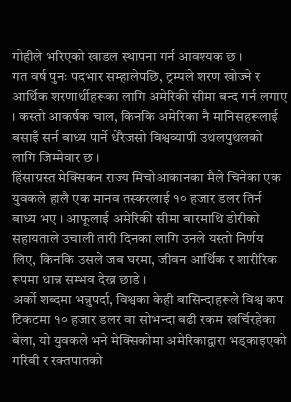गोहीले भरिएको खाडल स्थापना गर्न आवश्यक छ ।
गत वर्ष पुनः पदभार सम्हालेपछि, ट्रम्पले शरण खोज्ने र आर्थिक शरणार्थीहरूका लागि अमेरिकी सीमा बन्द गर्न लगाए । कस्तो आकर्षक चाल, किनकि अमेरिका नै मानिसहरूलाई बसाइँ सर्न बाध्य पार्ने धेरैजसो विश्वव्यापी उथलपुथलको लागि जिम्मेवार छ ।
हिंसाग्रस्त मेक्सिकन राज्य मिचोआकानका मैले चिनेका एक युवकले हालै एक मानव तस्करलाई १० हजार डलर तिर्न बाध्य भए । आफूलाई अमेरिकी सीमा बारमाथि डोरीको सहायताले उचाली तारी दिनका लागि उनले यस्तो निर्णय लिए, किनकि उसले जब घरमा, जीवन आर्थिक र शारीरिक रूपमा धान्न सम्भव देख्न छाडे ।
अर्को शब्दमा भन्नुपर्दा, विश्वका केही बासिन्दाहरूले विश्व कप टिकटमा १० हजार डलर वा सोभन्दा बढी रकम खर्चिरहेका बेला, यो युवकले भने मेक्सिकोमा अमेरिकाद्वारा भड्काइएको गरिबी र रक्तपातको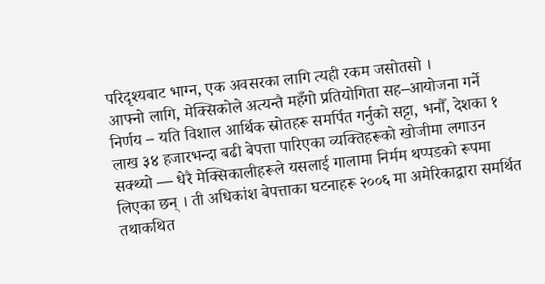परिदृश्यबाट भाग्न, एक अवसरका लागि त्यही रकम जसोतसो ।
आफ्नो लागि, मेक्सिकोले अत्यन्तै महँगो प्रतियोगिता सह–आयोजना गर्ने निर्णय – यति विशाल आर्थिक स्रोतहरू समर्पित गर्नुको सट्टा, भनौँ, देशका १ लाख ३४ हजारभन्दा बढी बेपत्ता पारिएका व्यक्तिहरूको खोजीमा लगाउन सक्थ्यो — धेरै मेक्सिकालीहरूले यसलाई गालामा निर्मम थप्पडको रूपमा लिएका छन् । ती अधिकांश बेपत्ताका घटनाहरू २००६ मा अमेरिकाद्वारा समर्थित तथाकथित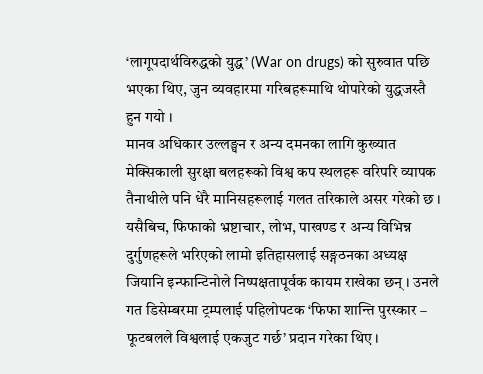‘लागूपदार्थविरुद्धको युद्ध’ (War on drugs) को सुरुवात पछि भएका थिए, जुन व्यवहारमा गरिबहरूमाथि थोपारेको युद्धजस्तै हुन गयो ।
मानव अधिकार उल्लङ्घन र अन्य दमनका लागि कुख्यात मेक्सिकाली सुरक्षा बलहरूको विश्व कप स्थलहरू वरिपरि व्यापक तैनाथीले पनि धेरै मानिसहरूलाई गलत तरिकाले असर गरेको छ ।
यसैबिच, फिफाको भ्रष्टाचार, लोभ, पाखण्ड र अन्य विभिन्न दुर्गुणहरूले भरिएको लामो इतिहासलाई सङ्गठनका अध्यक्ष जियानि इन्फान्टिनोले निष्पक्षतापूर्वक कायम राखेका छन् । उनले गत डिसेम्बरमा ट्रम्पलाई पहिलोपटक ‘फिफा शान्ति पुरस्कार – फूटबलले विश्वलाई एकजुट गर्छ’ प्रदान गरेका थिए ।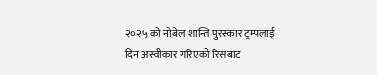२०२५ को नोबेल शान्ति पुरस्कार ट्रम्पलाई दिन अस्वीकार गरिएको रिसबाट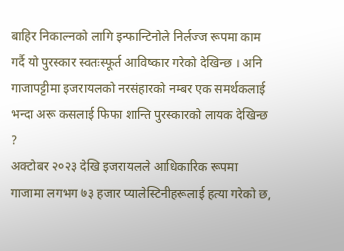बाहिर निकाल्नको लागि इन्फान्टिनोले निर्लज्ज रूपमा काम गर्दै यो पुरस्कार स्वतःस्फूर्त आविष्कार गरेको देखिन्छ । अनि गाजापट्टीमा इजरायलको नरसंहारको नम्बर एक समर्थकलाई भन्दा अरू कसलाई फिफा शान्ति पुरस्कारको लायक देखिन्छ ?
अक्टोबर २०२३ देखि इजरायलले आधिकारिक रूपमा गाजामा लगभग ७३ हजार प्यालेस्टिनीहरूलाई हत्या गरेको छ,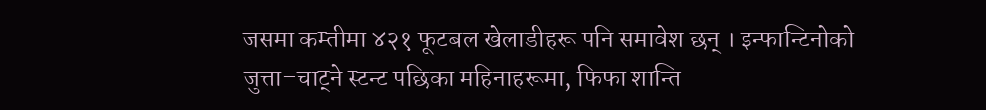जसमा कम्तीमा ४२१ फूटबल खेलाडीहरू पनि समावेश छन् । इन्फान्टिनोको जुत्ता–चाट्ने स्टन्ट पछिका महिनाहरूमा, फिफा शान्ति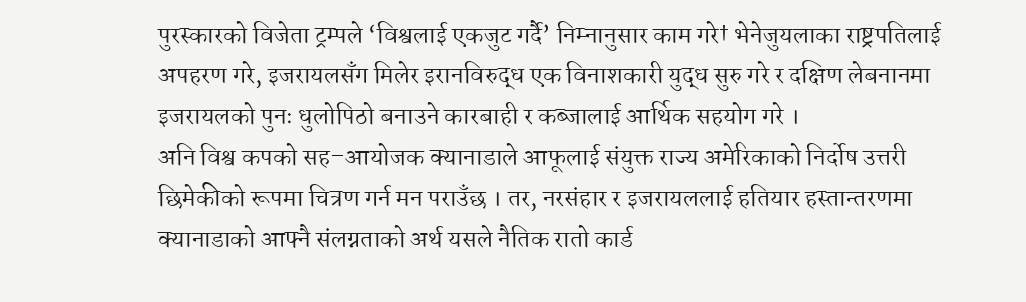पुरस्कारको विजेता ट्रम्पले ‘विश्वलाई एकजुट गर्दै’ निम्नानुसार काम गरे† भेनेजुयलाका राष्ट्रपतिलाई अपहरण गरे, इजरायलसँग मिलेर इरानविरुद्ध एक विनाशकारी युद्ध सुरु गरे र दक्षिण लेबनानमा इजरायलको पुनः धुलोपिठो बनाउने कारबाही र कब्जालाई आर्थिक सहयोग गरे ।
अनि विश्व कपको सह–आयोजक क्यानाडाले आफूलाई संयुक्त राज्य अमेरिकाको निर्दोष उत्तरी छिमेकीको रूपमा चित्रण गर्न मन पराउँछ । तर, नरसंहार र इजरायललाई हतियार हस्तान्तरणमा क्यानाडाको आफ्नै संलग्नताको अर्थ यसले नैतिक रातो कार्ड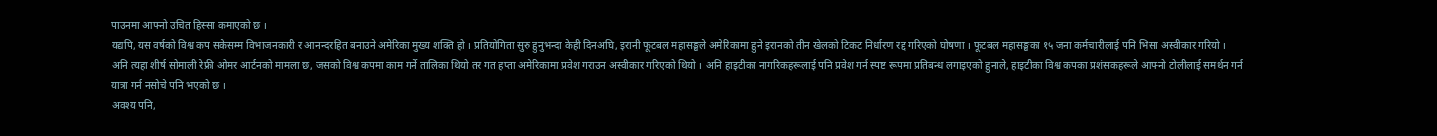पाउनमा आफ्नो उचित हिस्सा कमाएको छ ।
यद्यपि, यस वर्षको विश्व कप सकेसम्म विभाजनकारी र आनन्दरहित बनाउने अमेरिका मुख्य शक्ति हो । प्रतियोगिता सुरु हुनुभन्दा केही दिनअघि, इरानी फूटबल महासङ्घले अमेरिकामा हुने इरानको तीन खेलको टिकट निर्धारण रद्द गरिएको घोषणा । फूटबल महासङ्घका १५ जना कर्मचारीलाई पनि भिसा अस्वीकार गरियो ।
अनि त्यहा शीर्ष सोमाली रेफ्री ओमर आर्टनको मामला छ, जसको विश्व कपमा काम गर्ने तालिका थियो तर गत हप्ता अमेरिकामा प्रवेश गराउन अस्वीकार गरिएको थियो । अनि हाइटीका नागरिकहरूलाई पनि प्रवेश गर्न स्पष्ट रूपमा प्रतिबन्ध लगाइएको हुनाले, हाइटीका विश्व कपका प्रशंसकहरूले आफ्नो टोलीलाई समर्थन गर्न यात्रा गर्न नसोचे पनि भएको छ ।
अवश्य पनि,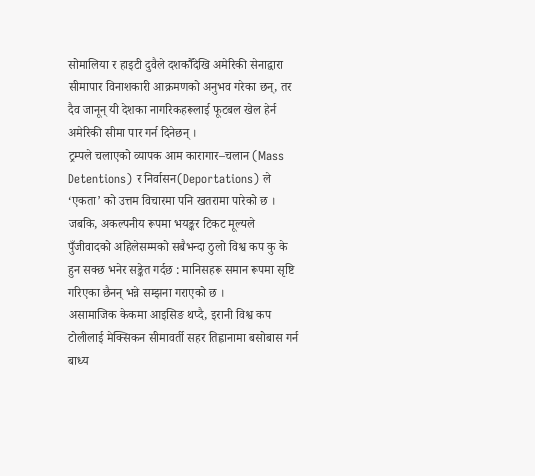सोमालिया र हाइटी दुवैले दशकौँदेखि अमेरिकी सेनाद्वारा सीमापार विनाशकारी आक्रमणको अनुभव गरेका छन्, तर दैव जानून् यी देशका नागरिकहरूलाई फूटबल खेल हेर्न अमेरिकी सीमा पार गर्न दिनेछन् ।
ट्रम्पले चलाएको व्यापक आम कारागार–चलान (Mass Detentions) र निर्वासन(Deportations) ले ‘एकता’ को उत्तम विचारमा पनि खतरामा पारेको छ । जबकि, अकल्पनीय रूपमा भयङ्कर टिकट मूल्यले पुँजीवादको अहिलेसम्मको सबैभन्दा ठुलो विश्व कप कु के हुन सक्छ भनेर सङ्केत गर्दछ : मानिसहरू समान रूपमा सृष्टि गरिएका छैनन् भन्ने सम्झना गराएको छ ।
असामाजिक केकमा आइसिङ थप्दै, इरानी विश्व कप टोलीलाई मेक्सिकन सीमावर्ती सहर तिह्वानामा बसोबास गर्न बाध्य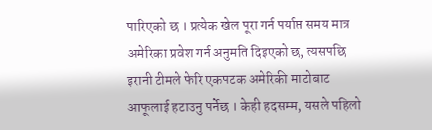पारिएको छ । प्रत्येक खेल पूरा गर्न पर्याप्त समय मात्र अमेरिका प्रवेश गर्न अनुमति दिइएको छ, त्यसपछि इरानी टीमले फेरि एकपटक अमेरिकी माटोबाट आफूलाई हटाउनु पर्नेछ । केही हदसम्म, यसले पहिलो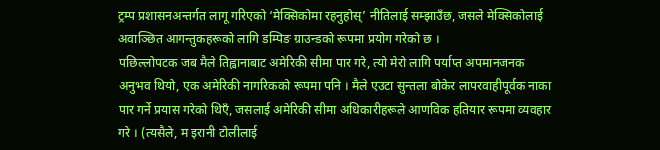ट्रम्प प्रशासनअन्तर्गत लागू गरिएको ‘मेक्सिकोमा रहनुहोस्’ नीतिलाई सम्झाउँछ, जसले मेक्सिकोलाई अवाञ्छित आगन्तुकहरूको लागि डम्पिङ ग्राउन्डको रूपमा प्रयोग गरेको छ ।
पछिल्लोपटक जब मैले तिह्वानाबाट अमेरिकी सीमा पार गरे, त्यो मेरो लागि पर्याप्त अपमानजनक अनुभव थियो, एक अमेरिकी नागरिकको रूपमा पनि । मैले एउटा सुन्तला बोकेर लापरवाहीपूर्वक नाका पार गर्ने प्रयास गरेको थिएँ, जसलाई अमेरिकी सीमा अधिकारीहरूले आणविक हतियार रूपमा व्यवहार गरे । (त्यसैले, म इरानी टोलीलाई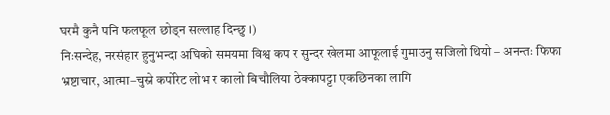घरमै कुनै पनि फलफूल छोड्न सल्लाह दिन्छु ।)
निःसन्देह, नरसंहार हुनुभन्दा अघिको समयमा विश्व कप र सुन्दर खेलमा आफूलाई गुमाउनु सजिलो थियो – अनन्तः फिफा भ्रष्टाचार, आत्मा–चुस्ने कर्पोरेट लोभ र कालो बिचौलिया ठेक्कापट्टा एकछिनका लागि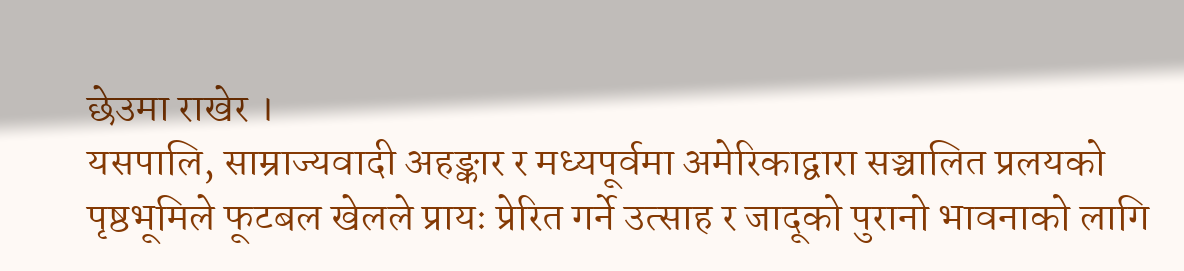छेउमा राखेर ।
यसपालि, साम्राज्यवादी अहङ्कार र मध्यपूर्वमा अमेरिकाद्वारा सञ्चालित प्रलयको पृष्ठभूमिले फूटबल खेलले प्रायः प्रेरित गर्ने उत्साह र जादूको पुरानो भावनाको लागि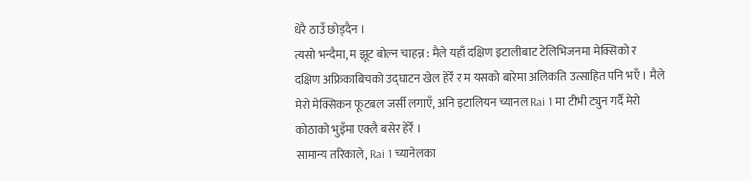धेरै ठाउँ छोड्दैन ।
त्यसो भन्दैमा, म झूट बोल्न चाहन्न : मैले यहाँ दक्षिण इटालीबाट टेलिभिजनमा मेक्सिको र दक्षिण अफ्रिकाबिचको उद्घाटन खेल हेरेँ र म यसको बारेमा अलिकति उत्साहित पनि भएँ । मैले मेरो मेक्सिकन फूटबल जर्सी लगाएँ, अनि इटालियन च्यानल Rai 1 मा टीभी ट्युन गर्दै मेरो कोठाको भुइँमा एक्लै बसेर हेरेँ ।
सामान्य तरिकाले, Rai 1 च्यानेलका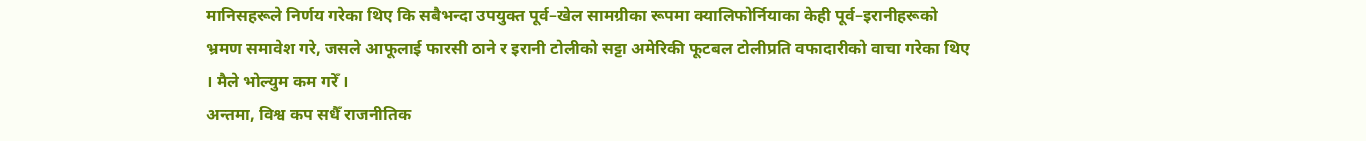मानिसहरूले निर्णय गरेका थिए कि सबैभन्दा उपयुक्त पूर्व–खेल सामग्रीका रूपमा क्यालिफोर्नियाका केही पूर्व–इरानीहरूको भ्रमण समावेश गरे, जसले आफूलाई फारसी ठाने र इरानी टोलीको सट्टा अमेरिकी फूटबल टोलीप्रति वफादारीको वाचा गरेका थिए । मैले भोल्युम कम गरेँ ।
अन्तमा, विश्व कप सधैँ राजनीतिक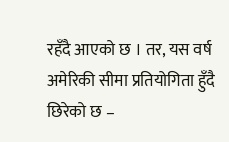रहँदै आएको छ । तर, यस वर्ष अमेरिकी सीमा प्रतियोगिता हुँदै छिरेको छ –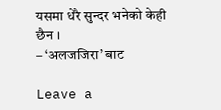यसमा धेरै सुन्दर भनेको केही छैन ।
– ‘अलजजिरा’ बाट

Leave a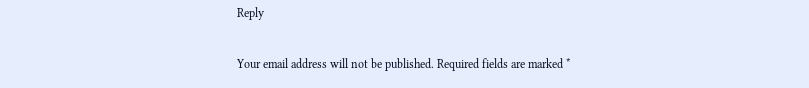Reply

Your email address will not be published. Required fields are marked *